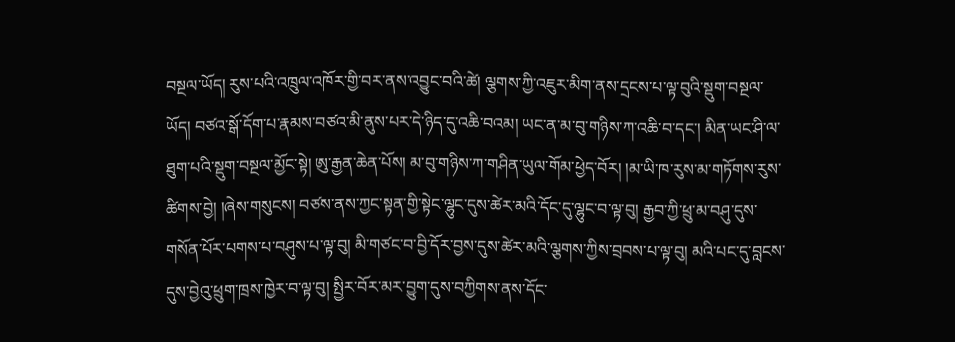བསྔལ་ཡོད། རུས་པའི་འཁྲུལ་འཁོར་གྱི་བར་ནས་འབྱུང་བའི་ཚེ། ལྕགས་ཀྱི་འཇུར་མིག་ནས་དྲངས་པ་ལྟ་བུའི་སྡུག་བསྔལ་ཡོད། བཙའ་སྒོ་དོག་པ་རྣམས་བཙའ་མི་ནུས་པར་དེ་ཉིད་དུ་འཆི་བའམ། ཡང་ན་མ་བུ་གཉིས་ཀ་འཆི་བ་དང་། མིན་ཡང་ཤི་ལ་ཐུག་པའི་སྡུག་བསྔལ་མྱོང་སྟེ། ཨུ་རྒྱན་ཆེན་པོས། མ་བུ་གཉིས་ཀ་གཤིན་ཡུལ་གོམ་ཕྱེད་བོར། །མ་ཡི་ཁ་རུས་མ་གཏོགས་རུས་ཚིགས་བྱེ། །ཞེས་གསུངས། བཙས་ནས་ཀྱང་སྟན་གྱི་སྟེང་ལྷུང་དུས་ཚེར་མའི་དོང་དུ་ལྷུང་བ་ལྟ་བུ། རྒྱབ་ཀྱི་ཕྲུ་མ་བཤུ་དུས་གསོན་པོར་པགས་པ་བཤུས་པ་ལྟ་བུ། མི་གཙང་བ་བྱི་དོར་བྱས་དུས་ཚེར་མའི་ལྕགས་ཀྱིས་བྲབས་པ་ལྟ་བུ། མའི་པང་དུ་བླངས་དུས་བྱེའུ་ཕྲུག་ཁྲས་ཁྱེར་བ་ལྟ་བུ། སྤྱིར་བོར་མར་བྱུག་དུས་བཀྱིགས་ནས་དོང་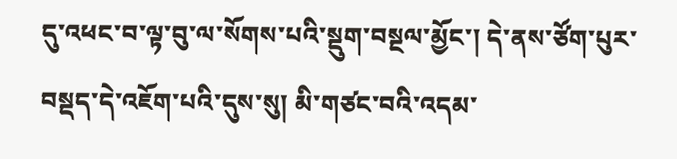དུ་འཕང་བ་ལྟ་བུ་ལ་སོགས་པའི་སྡུག་བསྔལ་མྱོང་། དེ་ནས་ཙོག་པུར་བསྡད་དེ་འཇོག་པའི་དུས་སུ། མི་གཙང་བའི་འདམ་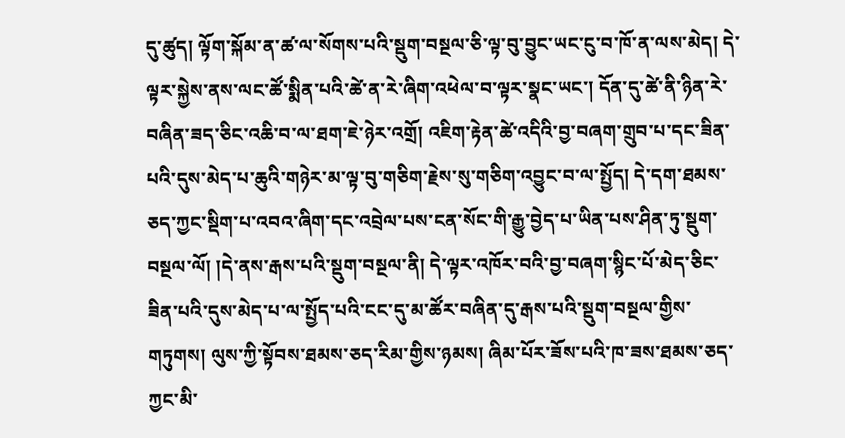དུ་ཚུད། ལྟོག་སྐོམ་ན་ཚ་ལ་སོགས་པའི་སྡུག་བསྔལ་ཅི་ལྟ་བུ་བྱུང་ཡང་ངུ་བ་ཁོ་ན་ལས་མེད། དེ་ལྟར་སྐྱེས་ནས་ལང་ཚོ་སྨིན་པའི་ཚེ་ན་རེ་ཞིག་འཕེལ་བ་ལྟར་སྣང་ཡང་། དོན་དུ་ཚེ་ནི་ཉིན་རེ་བཞིན་ཟད་ཅིང་འཆི་བ་ལ་ཐག་ཇེ་ཉེར་འགྲོ། འཇིག་རྟེན་ཚེ་འདིའི་བྱ་བཞག་གྲུབ་པ་དང་ཟིན་པའི་དུས་མེད་པ་ཆུའི་གཉེར་མ་ལྟ་བུ་གཅིག་རྗེས་སུ་གཅིག་འབྱུང་བ་ལ་སྤྱོད། དེ་དག་ཐམས་ཅད་ཀྱང་སྡིག་པ་འབའ་ཞིག་དང་འབྲེལ་པས་ངན་སོང་གི་རྒྱུ་བྱེད་པ་ཡིན་པས་ཤིན་ཏུ་སྡུག་བསྔལ་ལོ། །དེ་ནས་རྒས་པའི་སྡུག་བསྔལ་ནི། དེ་ལྟར་འཁོར་བའི་བྱ་བཞག་སྙིང་པོ་མེད་ཅིང་ཟིན་པའི་དུས་མེད་པ་ལ་སྤྱོད་པའི་ངང་དུ་མ་ཚོར་བཞིན་དུ་རྒས་པའི་སྡུག་བསྔལ་གྱིས་གཏུགས། ལུས་ཀྱི་སྟོབས་ཐམས་ཅད་རིམ་གྱིས་ཉམས། ཞིམ་པོར་ཟོས་པའི་ཁ་ཟས་ཐམས་ཅད་ཀྱང་མི་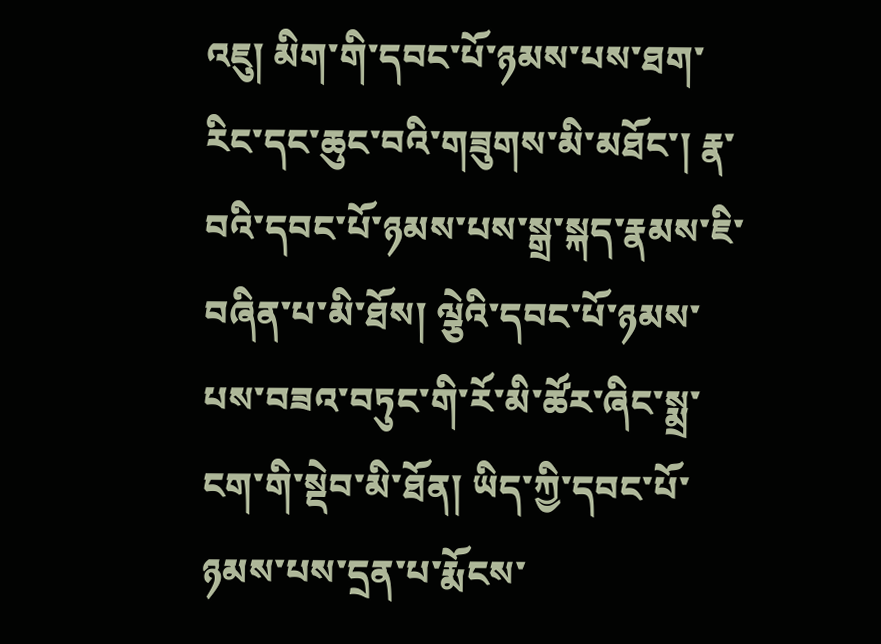འཇུ། མིག་གི་དབང་པོ་ཉམས་པས་ཐག་རིང་དང་ཆུང་བའི་གཟུགས་མི་མཐོང་། རྣ་བའི་དབང་པོ་ཉམས་པས་སྒྲ་སྐད་རྣམས་ཇི་བཞིན་པ་མི་ཐོས། ལྕེའི་དབང་པོ་ཉམས་པས་བཟའ་བཏུང་གི་རོ་མི་ཚོར་ཞིང་སྨྲ་ངག་གི་སྡེབ་མི་ཐོན། ཡིད་ཀྱི་དབང་པོ་ཉམས་པས་དྲན་པ་རྨོངས་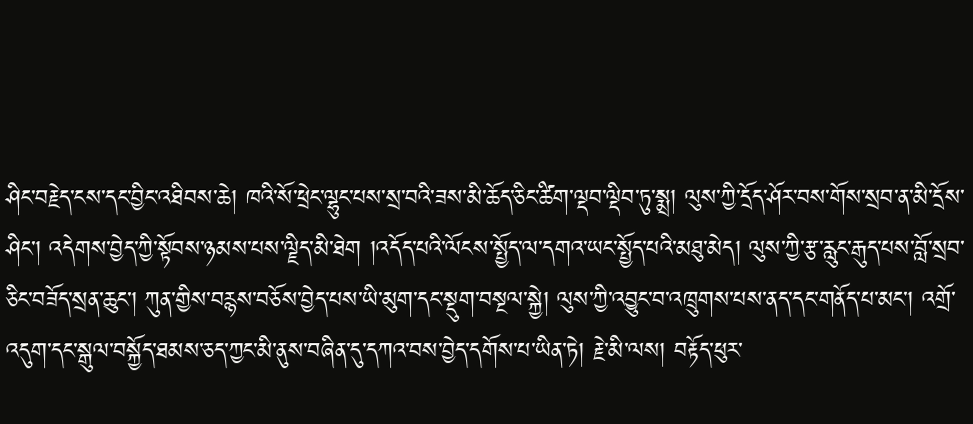ཤིང་བརྗེད་ངས་དང་བྱིང་འཐིབས་ཆེ། ཁའི་སོ་ཕྲེང་ལྷུང་པས་སྲ་བའི་ཟས་མི་ཆོད་ཅིང་ཚིག་ལྡབ་ལྡིབ་ཏུ་སྨྲ། ལུས་ཀྱི་དྲོད་ཤོར་བས་གོས་སྲབ་ན་མི་དྲོས་ཤིང་། འདེགས་བྱེད་ཀྱི་སྟོབས་ཉམས་པས་ལྗིད་མི་ཐེག །འདོད་པའི་ལོངས་སྤྱོད་ལ་དགའ་ཡང་སྤྱོད་པའི་མཐུ་མེད། ལུས་ཀྱི་རྩ་རླུང་རྒུད་པས་བློ་སྲབ་ཅིང་བཟོད་སྲན་ཆུང་། ཀུན་གྱིས་བརྙས་བཅོས་བྱེད་པས་ཡི་མུག་དང་སྡུག་བསྔལ་སྐྱེ། ལུས་ཀྱི་འབྱུང་བ་འཁྲུགས་པས་ནད་དང་གནོད་པ་མང་། འགྲོ་འདུག་དང་སྒུལ་བསྐྱོད་ཐམས་ཅད་ཀྱང་མི་ནུས་བཞིན་དུ་དཀའ་བས་བྱེད་དགོས་པ་ཡིན་ཏེ། རྗེ་མི་ལས། བརྟོད་ཕུར་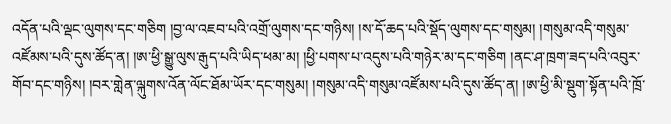འདོན་པའི་ལྡང་ལུགས་དང་གཅིག །བྱ་ལ་འཇབ་པའི་འགྲོ་ལུགས་དང་གཉིས། །ས་དོ་ཆད་པའི་སྡོད་ལུགས་དང་གསུམ། །གསུམ་འདི་གསུམ་འཛོམས་པའི་དུས་ཚོད་ན། །ཨ་ཕྱི་སྒྱུ་ལུས་རྒུད་པའི་ཡིད་ཕམ་མ། །ཕྱི་པགས་པ་འདུས་པའི་གཉེར་མ་དང་གཅིག །ནང་ཤ་ཁྲག་ཟད་པའི་འབུར་གོབ་དང་གཉིས། །བར་གླེན་ལྐུགས་འོན་ལོང་ཐོམ་ཡོར་དང་གསུམ། །གསུམ་འདི་གསུམ་འཛོམས་པའི་དུས་ཚོད་ན། །ཨ་ཕྱི་མི་སྡུག་སྟོན་པའི་ཁྲོ་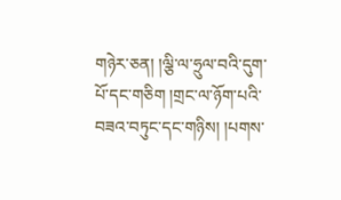གཉེར་ཅན། །ལྕི་ལ་ཧྲུལ་བའི་དུག་པོ་དང་གཅིག །གྲང་ལ་ཉོག་པའི་བཟའ་བཏུང་དང་གཉིས། །པགས་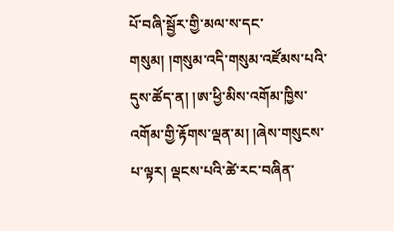པོ་བཞི་སྦྱོར་གྱི་མལ་ས་དང་གསུམ། །གསུམ་འདི་གསུམ་འཛོམས་པའི་དུས་ཚོད་ན། །ཨ་ཕྱི་མིས་འགོམ་ཁྱིས་འགོམ་གྱི་རྟོགས་ལྡན་མ། །ཞེས་གསུངས་པ་ལྟར། ལྡངས་པའི་ཚེ་རང་བཞིན་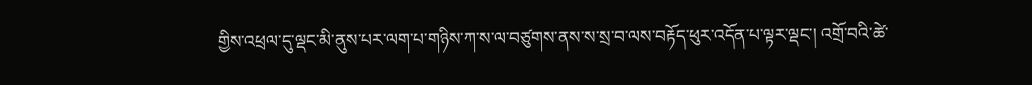གྱིས་འཕྲལ་དུ་ལྡང་མི་ནུས་པར་ལག་པ་གཉིས་ཀ་ས་ལ་བཙུགས་ནས་ས་སྲ་བ་ལས་བརྟོད་ཕུར་འདོན་པ་ལྟར་ལྡང་། འགྲོ་བའི་ཚེ་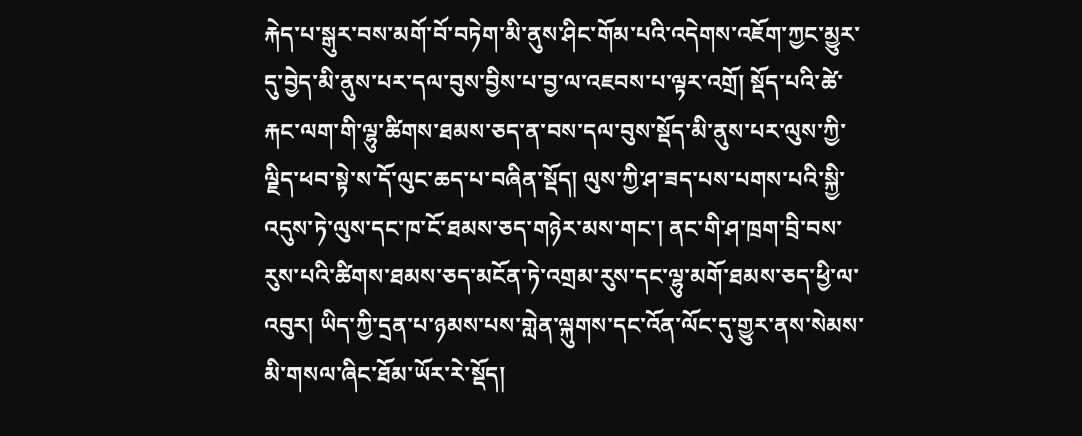རྐེད་པ་སྒུར་བས་མགོ་བོ་བཏེག་མི་ནུས་ཤིང་གོམ་པའི་འདེགས་འཇོག་ཀྱང་མྱུར་དུ་བྱེད་མི་ནུས་པར་དལ་བུས་བྱིས་པ་བྱ་ལ་འཇབས་པ་ལྟར་འགྲོ། སྡོད་པའི་ཚེ་རྐང་ལག་གི་ལྷུ་ཚིགས་ཐམས་ཅད་ན་བས་དལ་བུས་སྡོད་མི་ནུས་པར་ལུས་ཀྱི་ལྗིད་ཕབ་སྟེ་ས་དོ་ལུང་ཆད་པ་བཞིན་སྡོད། ལུས་ཀྱི་ཤ་ཟད་པས་པགས་པའི་སྐྱི་འདུས་ཏེ་ལུས་དང་ཁ་ངོ་ཐམས་ཅད་གཉེར་མས་གང་། ནང་གི་ཤ་ཁྲག་བྲི་བས་རུས་པའི་ཚིགས་ཐམས་ཅད་མངོན་ཏེ་འགྲམ་རུས་དང་ལྷུ་མགོ་ཐམས་ཅད་ཕྱི་ལ་འབུར། ཡིད་ཀྱི་དྲན་པ་ཉམས་པས་གླེན་ལྐུགས་དང་འོན་ལོང་དུ་གྱུར་ནས་སེམས་མི་གསལ་ཞིང་ཐོམ་ཡོར་རེ་སྡོད།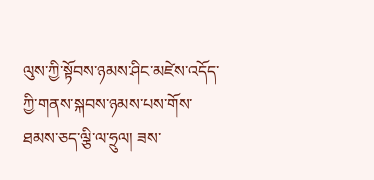ལུས་ཀྱི་སྟོབས་ཉམས་ཤིང་མཛེས་འདོད་ཀྱི་གནས་སྐབས་ཉམས་པས་གོས་ཐམས་ཅད་ལྕི་ལ་ཧྲུལ། ཟས་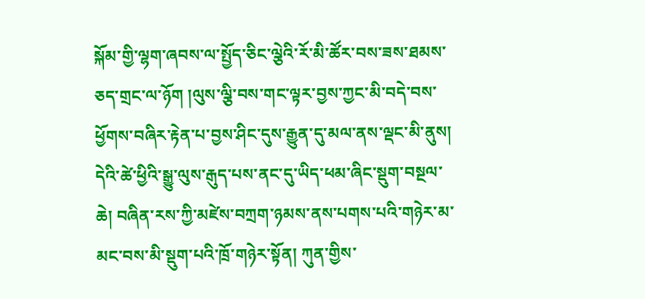སྐོམ་གྱི་ལྷག་ཞབས་ལ་སྤྱོད་ཅིང་ལྕེའི་རོ་མི་ཚོར་བས་ཟས་ཐམས་ཅད་གྲང་ལ་ཉོག །ལུས་ལྕི་བས་གང་ལྟར་བྱས་ཀྱང་མི་བདེ་བས་ཕྱོགས་བཞིར་རྟེན་པ་བྱས་ཤིང་དུས་རྒྱུན་དུ་མལ་ནས་ལྡང་མི་ནུས། དེའི་ཚེ་ཕྱིའི་སྒྱུ་ལུས་རྒུད་པས་ནང་དུ་ཡིད་ཕམ་ཞིང་སྡུག་བསྔལ་ཆེ། བཞིན་རས་ཀྱི་མཛེས་བཀྲག་ཉམས་ནས་པགས་པའི་གཉེར་མ་མང་བས་མི་སྡུག་པའི་ཁྲོ་གཉེར་སྟོན། ཀུན་གྱིས་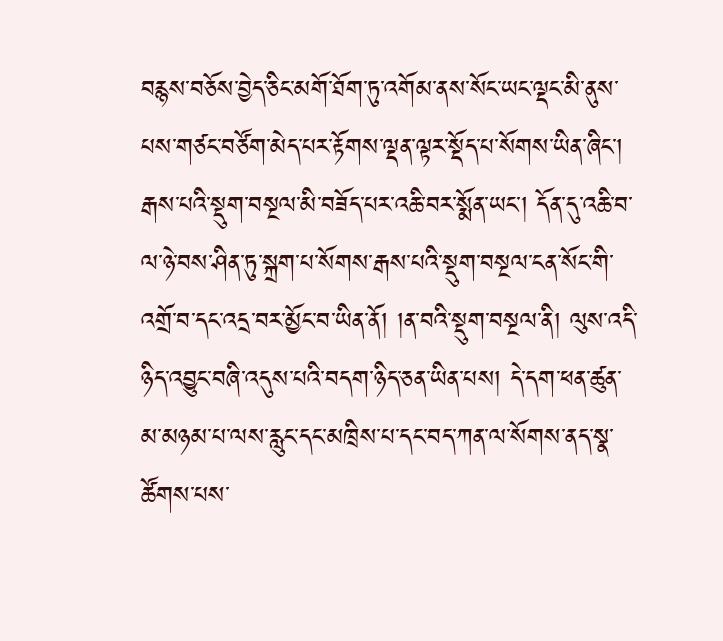བརྙས་བཅོས་བྱེད་ཅིང་མགོ་ཐོག་ཏུ་འགོམ་ནས་སོང་ཡང་ལྡང་མི་ནུས་པས་གཙང་བཙོག་མེད་པར་རྟོགས་ལྡན་ལྟར་སྡོད་པ་སོགས་ཡིན་ཞིང་། རྒས་པའི་སྡུག་བསྔལ་མི་བཟོད་པར་འཆི་བར་སྨོན་ཡང་། དོན་དུ་འཆི་བ་ལ་ཉེ་བས་ཤིན་ཏུ་སྐྲག་པ་སོགས་རྒས་པའི་སྡུག་བསྔལ་ངན་སོང་གི་འགྲོ་བ་དང་འདྲ་བར་མྱོང་བ་ཡིན་ནོ། །ན་བའི་སྡུག་བསྔལ་ནི། ལུས་འདི་ཉིད་འབྱུང་བཞི་འདུས་པའི་བདག་ཉིད་ཅན་ཡིན་པས། དེ་དག་ཕན་ཚུན་མ་མཉམ་པ་ལས་རླུང་དང་མཁྲིས་པ་དང་བད་ཀན་ལ་སོགས་ནད་སྣ་ཚོགས་པས་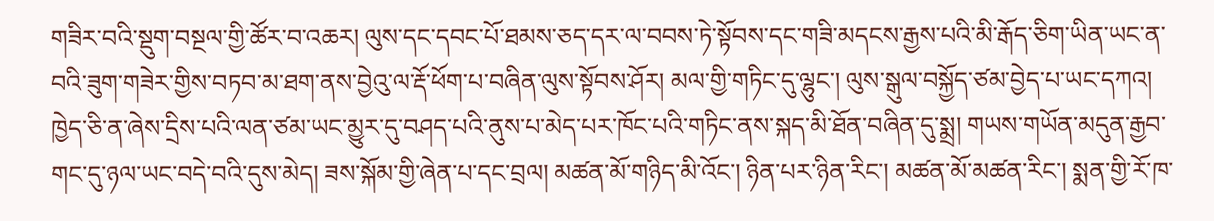གཟིར་བའི་སྡུག་བསྔལ་གྱི་ཚོར་བ་འཆར། ལུས་དང་དབང་པོ་ཐམས་ཅད་དར་ལ་བབས་ཏེ་སྟོབས་དང་གཟི་མདངས་རྒྱས་པའི་མི་རྒོད་ཅིག་ཡིན་ཡང་ན་བའི་ཟུག་གཟེར་གྱིས་བཏབ་མ་ཐག་ནས་བྱེའུ་ལ་རྡོ་ཕོག་པ་བཞིན་ལུས་སྟོབས་ཤོར། མལ་གྱི་གཏིང་དུ་ལྷུང་། ལུས་སྒུལ་བསྐྱོད་ཙམ་བྱེད་པ་ཡང་དཀའ། ཁྱེད་ཅི་ན་ཞེས་དྲིས་པའི་ལན་ཙམ་ཡང་མྱུར་དུ་བཤད་པའི་ནུས་པ་མེད་པར་ཁོང་པའི་གཏིང་ནས་སྐད་མི་ཐོན་བཞིན་དུ་སྨྲ། གཡས་གཡོན་མདུན་རྒྱབ་གང་དུ་ཉལ་ཡང་བདེ་བའི་དུས་མེད། ཟས་སྐོམ་གྱི་ཞེན་པ་དང་བྲལ། མཚན་མོ་གཉིད་མི་འོང་། ཉིན་པར་ཉིན་རིང་། མཚན་མོ་མཚན་རིང་། སྨན་གྱི་རོ་ཁ་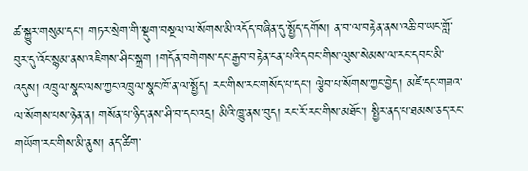ཚ་སྐྱུར་གསུམ་དང་། གཏར་སྲེག་གི་སྡུག་བསྔལ་ལ་སོགས་མི་འདོད་བཞིན་དུ་སྤྱོད་དགོས། ན་བ་ལ་བརྟེན་ནས་འཆི་བ་ཡང་གློ་བུར་དུ་འོང་སྙམ་ནས་འཇིགས་ཤིང་སྐྲག །གདོན་བགེགས་དང་རྒྱབ་བརྟེན་ངན་པའི་དབང་གིས་ལུས་སེམས་ལ་རང་དབང་མི་འདུས། འཁྲུལ་སྣང་ལས་ཀྱང་འཁྲུལ་སྣང་ཁོ་ན་ལ་སྤྱོད། རང་གིས་རང་གསོད་པ་དང་། ལྕེབ་པ་སོགས་ཀྱང་བྱེད། མཛེ་དང་གཟའ་ལ་སོགས་པས་ཉེན་ན། གསོན་པ་ཉིད་ནས་ཤི་བ་དང་འདྲ། མིའི་ཁྱུ་ནས་བུད། རང་རོ་རང་གིས་མཐོང་། སྤྱིར་ནད་པ་ཐམས་ཅད་རང་གཡོག་རང་གིས་མི་ནུས། ནད་ཚིག་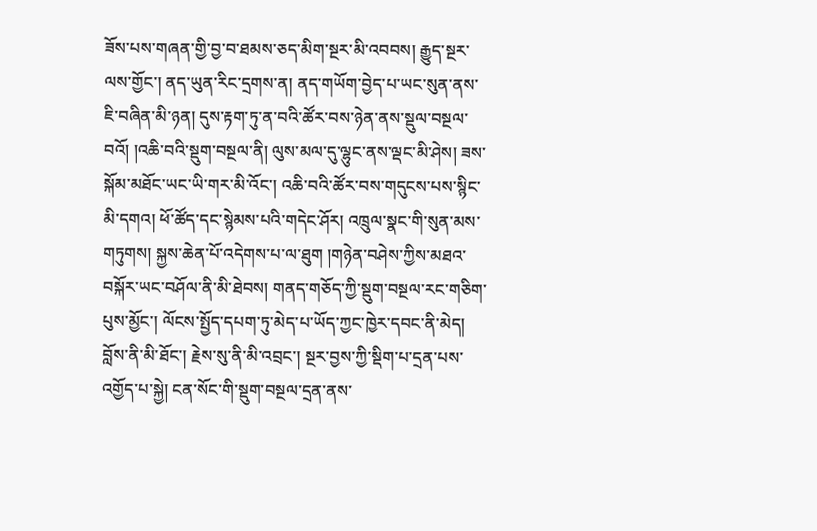ཟོས་པས་གཞན་གྱི་བྱ་བ་ཐམས་ཅད་མིག་སྔར་མི་འབབས། རྒྱུད་སྔར་ལས་གྱོང་། ནད་ཡུན་རིང་དྲགས་ན། ནད་གཡོག་བྱེད་པ་ཡང་སུན་ནས་ཇི་བཞིན་མི་ཉན། དུས་རྟག་ཏུ་ན་བའི་ཚོར་བས་ཉེན་ནས་སྡུལ་བསྔལ་བའོ། །འཆི་བའི་སྡུག་བསྔལ་ནི། ལུས་མལ་དུ་ལྷུང་ནས་ལྡང་མི་ཤེས། ཟས་སྐོམ་མཐོང་ཡང་ཡི་གར་མི་འོང་། འཆི་བའི་ཚོར་བས་གདུངས་པས་སྙིང་མི་དགའ། ཕོ་ཚོད་དང་སྙེམས་པའི་གདེང་ཤོར། འཁྲུལ་སྣང་གི་སུན་མས་གཏུགས། སྐྱས་ཆེན་པོ་འདེགས་པ་ལ་ཐུག །གཉེན་བཤེས་ཀྱིས་མཐའ་བསྐོར་ཡང་བཤོལ་ནི་མི་ཐེབས། གནད་གཅོད་ཀྱི་སྡུག་བསྔལ་རང་གཅིག་པུས་མྱོང་། ལོངས་སྤྱོད་དཔག་ཏུ་མེད་པ་ཡོད་ཀྱང་ཁྱེར་དབང་ནི་མེད། བློས་ནི་མི་ཐོང་། རྗེས་སུ་ནི་མི་འབྲང་། སྔར་བྱས་ཀྱི་སྡིག་པ་དྲན་པས་འགྱོད་པ་སྐྱེ། ངན་སོང་གི་སྡུག་བསྔལ་དྲན་ནས་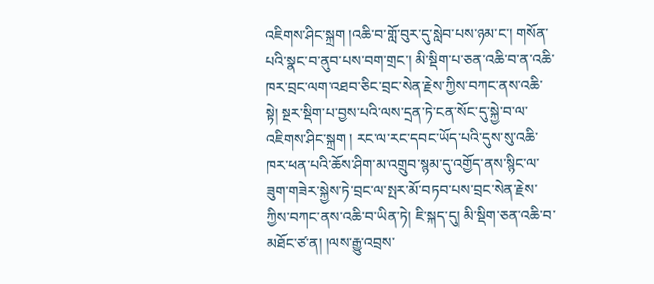འཇིགས་ཤིང་སྐྲག །འཆི་བ་གློ་བུར་དུ་སླེབ་པས་ཉམ་ང་། གསོན་པའི་སྣང་བ་ནུབ་པས་བག་གྲང་། མི་སྡིག་པ་ཅན་འཆི་བ་ན་འཆི་ཁར་བྲང་ལག་འཐབ་ཅིང་བྲང་སེན་རྗེས་ཀྱིས་བཀང་ནས་འཆི་སྟེ། སྔར་སྡིག་པ་བྱས་པའི་ལས་དྲན་ཏེ་ངན་སོང་དུ་སྐྱེ་བ་ལ་འཇིགས་ཤིང་སྐྲག ། རང་ལ་རང་དབང་ཡོད་པའི་དུས་སུ་འཆི་ཁར་ཕན་པའི་ཆོས་ཤིག་མ་འགྲུབ་སྙམ་དུ་འགྱོད་ནས་སྙིང་ལ་ཟུག་གཟེར་སྐྱེས་ཏེ་བྲང་ལ་སྤར་མོ་བཏབ་པས་བྲང་སེན་རྗེས་ཀྱིས་བཀང་ནས་འཆི་བ་ཡིན་ཏེ། ཇི་སྐད་དུ། མི་སྡིག་ཅན་འཆི་བ་མཐོང་ཙ་ན། །ལས་རྒྱུ་འབྲས་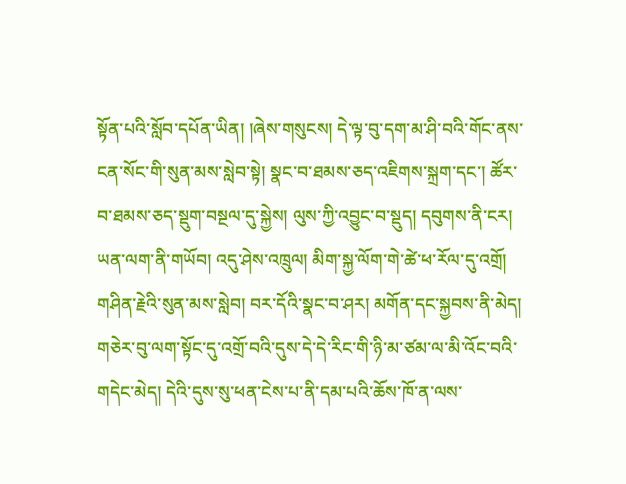སྟོན་པའི་སློབ་དཔོན་ཡིན། །ཞེས་གསུངས། དེ་ལྟ་བུ་དག་མ་ཤི་བའི་གོང་ནས་ངན་སོང་གི་སུན་མས་སླེབ་སྟེ། སྣང་བ་ཐམས་ཅད་འཇིགས་སྐྲག་དང་། ཚོར་བ་ཐམས་ཅད་སྡུག་བསྔལ་དུ་སྐྱེས། ལུས་ཀྱི་འབྱུང་བ་སྡུད། དབུགས་ནི་ངར། ཡན་ལག་ནི་གཡོབ། འདུ་ཤེས་འཁྲུལ། མིག་སྐྱ་ལོག་གེ་ཚེ་ཕ་རོལ་དུ་འགྲོ། གཤིན་རྗེའི་སུན་མས་སླེབ། བར་དོའི་སྣང་བ་ཤར། མགོན་དང་སྐྱབས་ནི་མེད། གཅེར་བུ་ལག་སྟོང་དུ་འགྲོ་བའི་དུས་དེ་དེ་རིང་གི་ཉི་མ་ཙམ་ལ་མི་འོང་བའི་གདེང་མེད། དེའི་དུས་སུ་ཕན་ངེས་པ་ནི་དམ་པའི་ཆོས་ཁོ་ན་ལས་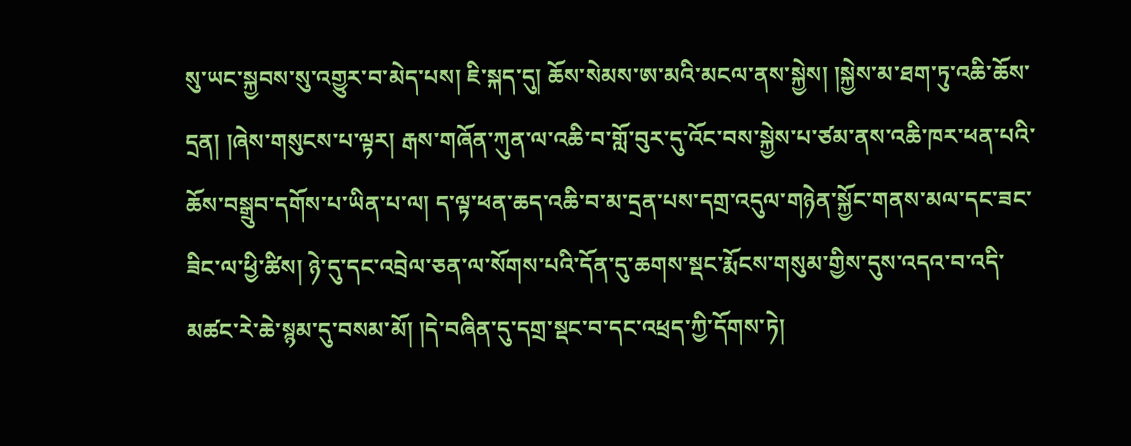སུ་ཡང་སྐྱབས་སུ་འགྱུར་བ་མེད་པས། ཇི་སྐད་དུ། ཆོས་སེམས་ཨ་མའི་མངལ་ནས་སྐྱེས། །སྐྱེས་མ་ཐག་ཏུ་འཆི་ཆོས་དྲན། །ཞེས་གསུངས་པ་ལྟར། རྒས་གཞོན་ཀུན་ལ་འཆི་བ་གློ་བུར་དུ་འོང་བས་སྐྱེས་པ་ཙམ་ནས་འཆི་ཁར་ཕན་པའི་ཆོས་བསྒྲུབ་དགོས་པ་ཡིན་པ་ལ། ད་ལྟ་ཕན་ཆད་འཆི་བ་མ་དྲན་པས་དགྲ་འདུལ་གཉེན་སྐྱོང་གནས་མལ་དང་ཟང་ཟིང་ལ་ཕྱི་ཚིས། ཉེ་དུ་དང་འབྲེལ་ཅན་ལ་སོགས་པའི་དོན་དུ་ཆགས་སྡང་རྨོངས་གསུམ་གྱིས་དུས་འདའ་བ་འདི་མཚང་རེ་ཆེ་སྙམ་དུ་བསམ་མོ། །དེ་བཞིན་དུ་དགྲ་སྡང་བ་དང་འཕྲད་ཀྱི་དོགས་ཏེ།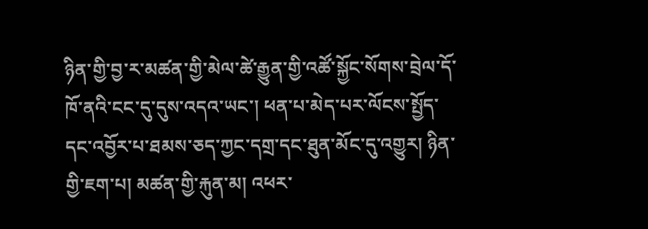ཉིན་གྱི་བྱ་ར་མཚན་གྱི་མེལ་ཚེ་རྒྱུན་གྱི་འཚོ་སྐྱོང་སོགས་བྲེལ་དོ་ཁོ་ནའི་ངང་དུ་དུས་འདའ་ཡང་། ཕན་པ་མེད་པར་ལོངས་སྤྱོད་དང་འབྱོར་པ་ཐམས་ཅད་ཀྱང་དགྲ་དང་ཐུན་མོང་དུ་འགྱུར། ཉིན་གྱི་ཇག་པ། མཚན་གྱི་རྐུན་མ། འཕར་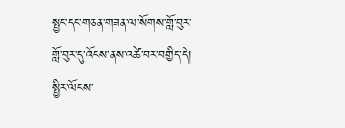སྤྱང་དང་གཅན་གཟན་ལ་སོགས་གློ་བུར་གློ་བུར་དུ་འོངས་ནས་འཚེ་བར་བགྱིད་དེ། སྤྱིར་ལོངས་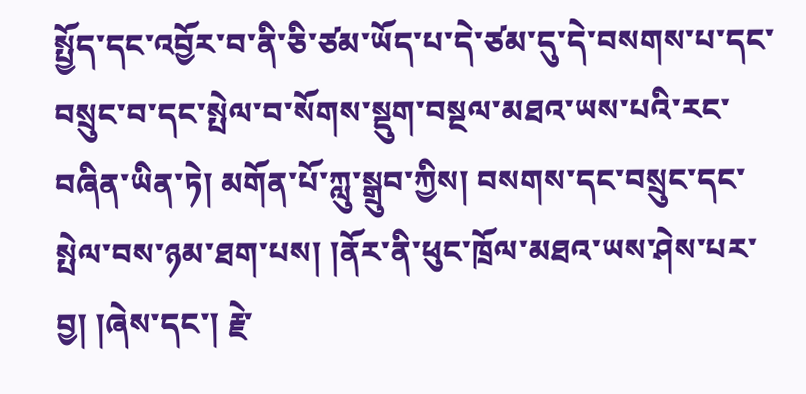སྤྱོད་དང་འབྱོར་བ་ནི་ཅི་ཙམ་ཡོད་པ་དེ་ཙམ་དུ་དེ་བསགས་པ་དང་བསྲུང་བ་དང་སྤེལ་བ་སོགས་སྡུག་བསྔལ་མཐའ་ཡས་པའི་རང་བཞིན་ཡིན་ཏེ། མགོན་པོ་ཀླུ་སྒྲུབ་ཀྱིས། བསགས་དང་བསྲུང་དང་སྤེལ་བས་ཉམ་ཐག་པས། །ནོར་ནི་ཕུང་ཁྲོལ་མཐའ་ཡས་ཤེས་པར་བྱ། །ཞེས་དང་། རྗེ་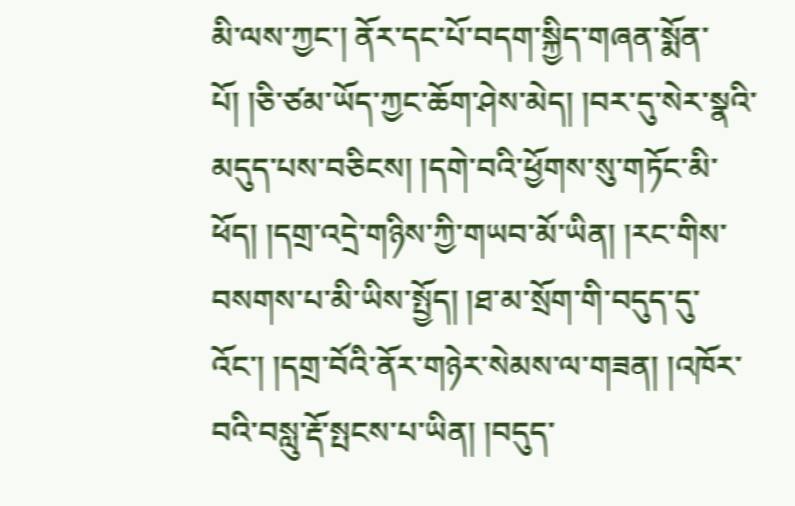མི་ལས་ཀྱང་། ནོར་དང་པོ་བདག་སྐྱིད་གཞན་སྨོན་པོ། །ཅི་ཙམ་ཡོད་ཀྱང་ཆོག་ཤེས་མེད། །བར་དུ་སེར་སྣའི་མདུད་པས་བཅིངས། །དགེ་བའི་ཕྱོགས་སུ་གཏོང་མི་ཕོད། །དགྲ་འདྲེ་གཉིས་ཀྱི་གཡབ་མོ་ཡིན། །རང་གིས་བསགས་པ་མི་ཡིས་སྤྱོད། །ཐ་མ་སྲོག་གི་བདུད་དུ་འོང་། །དགྲ་བོའི་ནོར་གཉེར་སེམས་ལ་གཟན། །འཁོར་བའི་བསླུ་རྡོ་སྤངས་པ་ཡིན། །བདུད་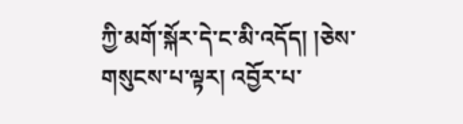ཀྱི་མགོ་སྐོར་དེ་ང་མི་འདོད། །ཅེས་གསུངས་པ་ལྟར། འབྱོར་པ་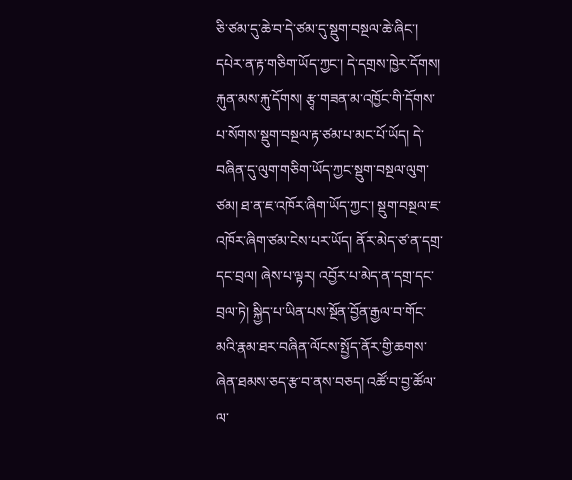ཅི་ཙམ་དུ་ཆེ་བ་དེ་ཙམ་དུ་སྡུག་བསྔལ་ཆེ་ཞིང་། དཔེར་ན་རྟ་གཅིག་ཡོད་ཀྱང་། དེ་དགྲས་ཁྱེར་དོགས། རྐུན་མས་རྐུ་དོགས། རྩྭ་གཟན་མ་འཁྱོང་གི་དོགས་པ་སོགས་སྡུག་བསྔལ་རྟ་ཙམ་པ་མང་པོ་ཡོད། དེ་བཞིན་དུ་ལུག་གཅིག་ཡོད་ཀྱང་སྡུག་བསྔལ་ལུག་ཙམ། ཐ་ན་ཇ་འཁོར་ཞིག་ཡོད་ཀྱང་། སྡུག་བསྔལ་ཇ་འཁོར་ཞིག་ཙམ་ངེས་པར་ཡོད། ནོར་མེད་ཙ་ན་དགྲ་དང་བྲལ། ཞེས་པ་ལྟར། འབྱོར་པ་མེད་ན་དགྲ་དང་བྲལ་ཏེ། སྐྱིད་པ་ཡིན་པས་སྔོན་བྱོན་རྒྱལ་བ་གོང་མའི་རྣམ་ཐར་བཞིན་ལོངས་སྤྱོད་ནོར་གྱི་ཆགས་ཞེན་ཐམས་ཅད་རྩ་བ་ནས་བཅད། འཚོ་བ་བྱ་ཚོལ་ལ་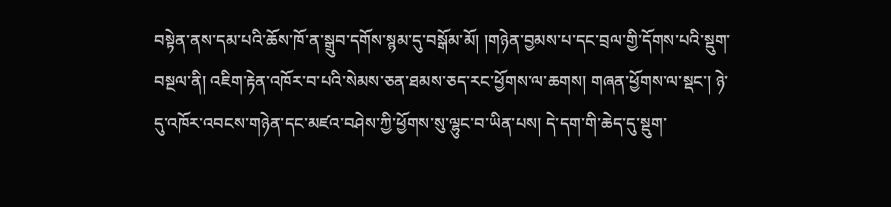བསྟེན་ནས་དམ་པའི་ཆོས་ཁོ་ན་སྒྲུབ་དགོས་སྙམ་དུ་བསྒོམ་མོ། །གཉེན་བྱམས་པ་དང་བྲལ་གྱི་དོགས་པའི་སྡུག་བསྔལ་ནི། འཇིག་རྟེན་འཁོར་བ་པའི་སེམས་ཅན་ཐམས་ཅད་རང་ཕྱོགས་ལ་ཆགས། གཞན་ཕྱོགས་ལ་སྡང་། ཉེ་དུ་འཁོར་འབངས་གཉེན་དང་མཛའ་བཤེས་ཀྱི་ཕྱོགས་སུ་ལྷུང་བ་ཡིན་པས། དེ་དག་གི་ཆེད་དུ་སྡུག་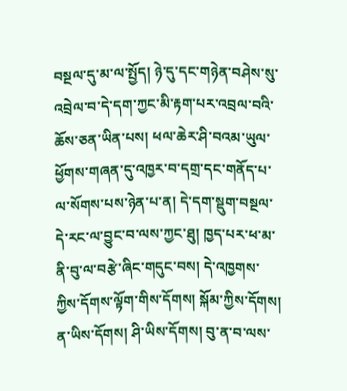བསྔལ་དུ་མ་ལ་སྤྱོད། ཉེ་དུ་དང་གཉེན་བཤེས་སུ་འབྲེལ་བ་དེ་དག་ཀྱང་མི་རྟག་པར་འབྲལ་བའི་ཆོས་ཅན་ཡིན་པས། ཕལ་ཆེར་ཤི་བའམ་ཡུལ་ཕྱོགས་གཞན་དུ་འཁྱར་བ་དགྲ་དང་གནོད་པ་ལ་སོགས་པས་ཉེན་པ་ན། དེ་དག་སྡུག་བསྔལ་དེ་རང་ལ་བྱུང་བ་ལས་ཀྱང་ཐུ། ཁྱད་པར་ཕ་མ་ནི་བུ་ལ་བརྩེ་ཞིང་གདུང་བས། དེ་འཁྱགས་ཀྱིས་དོགས་ལྟོག་གིས་དོགས། སྐོམ་ཀྱིས་དོགས། ན་ཡིས་དོགས། ཤི་ཡིས་དོགས། བུ་ན་བ་ལས་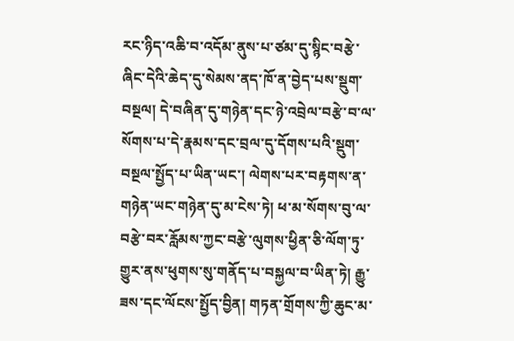རང་ཉིད་འཆི་བ་འདོམ་ནུས་པ་ཙམ་དུ་སྙིང་བརྩེ་ཞིང་དེའི་ཆེད་དུ་སེམས་ནད་ཁོ་ན་བྱེད་པས་སྡུག་བསྔལ། དེ་བཞིན་དུ་གཉེན་དང་ཉེ་འབྲེལ་བརྩེ་བ་ལ་སོགས་པ་དེ་རྣམས་དང་བྲལ་དུ་དོགས་པའི་སྡུག་བསྔལ་སྤྱོད་པ་ཡིན་ཡང་། ལེགས་པར་བརྟགས་ན་གཉེན་ཡང་གཉེན་དུ་མ་ངེས་ཏེ། ཕ་མ་སོགས་བུ་ལ་བརྩེ་བར་རློམས་ཀྱང་བརྩེ་ལུགས་ཕྱིན་ཅི་ལོག་ཏུ་གྱུར་ནས་ཕུགས་སུ་གནོད་པ་བསྐྱལ་བ་ཡིན་ཏེ། རྒྱུ་ཟས་དང་ལོངས་སྤྱོད་བྱིན། གཏན་གྲོགས་ཀྱི་ཆུང་མ་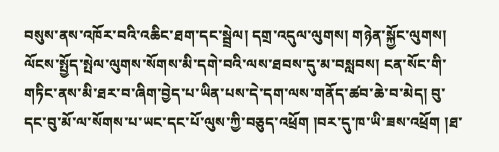བསུས་ནས་འཁོར་བའི་འཆིང་ཐག་དང་སྦྲེལ། དགྲ་འདུལ་ལུགས། གཉེན་སྐྱོང་ལུགས། ལོངས་སྤྱོད་སྤེལ་ལུགས་སོགས་མི་དགེ་བའི་ལས་ཐབས་དུ་མ་བསླབས། ངན་སོང་གི་གཏིང་ནས་མི་ཐར་བ་ཞིག་བྱེད་པ་ཡིན་པས་དེ་དག་ལས་གནོད་ཚབ་ཆེ་བ་མེད། བུ་དང་བུ་མོ་ལ་སོགས་པ་ཡང་དང་པོ་ལུས་ཀྱི་བཅུད་འཕྲོག །བར་དུ་ཁ་ཡི་ཟས་འཕྲོག །ཐ་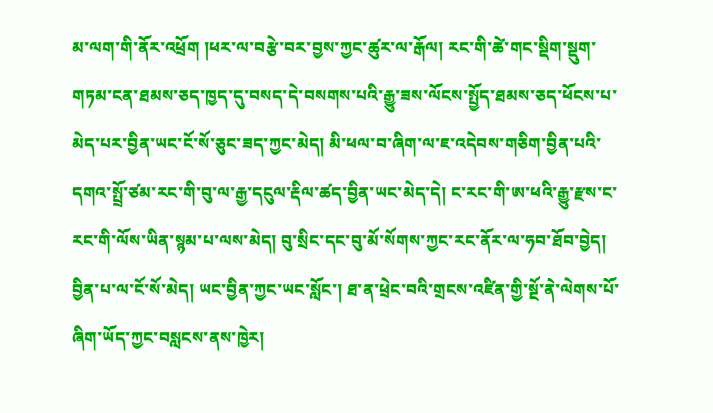མ་ལག་གི་ནོར་འཕྲོག །ཕར་ལ་བརྩེ་བར་བྱས་ཀྱང་ཚུར་ལ་རྒོལ། རང་གི་ཚེ་གང་སྡིག་སྡུག་གཏམ་ངན་ཐམས་ཅད་ཁྱད་དུ་བསད་དེ་བསགས་པའི་རྒྱུ་ཟས་ལོངས་སྤྱོད་ཐམས་ཅད་ཕོངས་པ་མེད་པར་བྱིན་ཡང་ངོ་སོ་ཅུང་ཟད་ཀྱང་མེད། མི་ཕལ་བ་ཞིག་ལ་ཇ་འདེབས་གཅིག་བྱིན་པའི་དགའ་སྤྲོ་ཙམ་རང་གི་བུ་ལ་རྒྱ་དངུལ་རྡིལ་ཚད་བྱིན་ཡང་མེད་དེ། ང་རང་གི་ཨ་ཕའི་རྒྱུ་རྫས་ང་རང་གི་ལོས་ཡིན་སྙམ་པ་ལས་མེད། བུ་སྲིང་དང་བུ་མོ་སོགས་ཀྱང་རང་ནོར་ལ་ཧབ་ཐོབ་བྱེད། བྱིན་པ་ལ་ངོ་སོ་མེད། ཡང་བྱིན་ཀྱང་ཡང་སློང་། ཐ་ན་ཕྲེང་བའི་གྲངས་འཛིན་གྱི་སྔོ་ནེ་ལེགས་པོ་ཞིག་ཡོད་ཀྱང་བསླངས་ནས་ཁྱེར།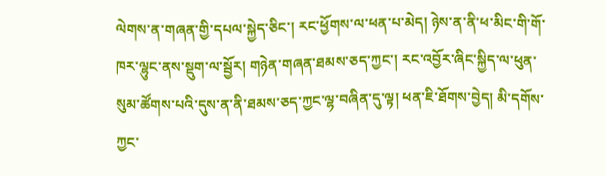ལེགས་ན་གཞན་གྱི་དཔལ་སྐྱེད་ཅིང་། རང་ཕྱོགས་ལ་ཕན་པ་མེད། ཉེས་ན་ནི་ཕ་མིང་གི་གོ་ཁར་ལྷུང་ནས་སྡུག་ལ་སྦྱོར། གཉེན་གཞན་ཐམས་ཅད་ཀྱང་། རང་འབྱོར་ཞིང་སྐྱིད་ལ་ཕུན་སུམ་ཚོགས་པའི་དུས་ན་ནི་ཐམས་ཅད་ཀྱང་ལྷ་བཞིན་དུ་ལྟ། ཕན་ཇི་ཐོགས་བྱེད། མི་དགོས་ཀྱང་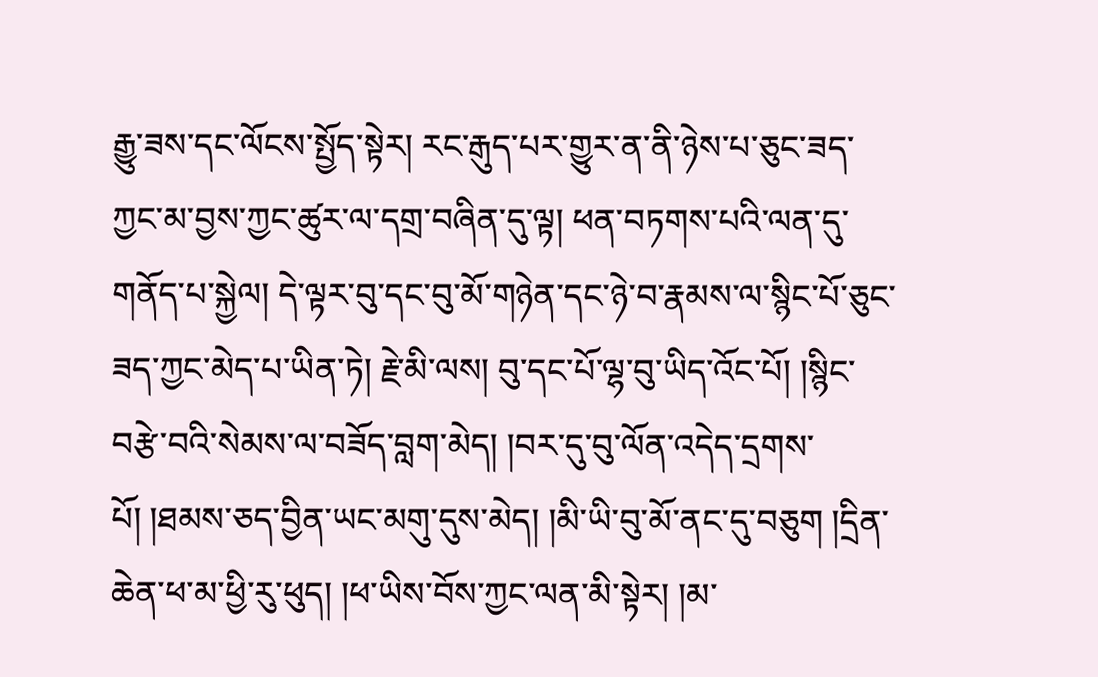རྒྱུ་ཟས་དང་ལོངས་སྤྱོད་སྟེར། རང་རྒུད་པར་གྱུར་ན་ནི་ཉེས་པ་ཅུང་ཟད་ཀྱང་མ་བྱས་ཀྱང་ཚུར་ལ་དགྲ་བཞིན་དུ་ལྟ། ཕན་བཏགས་པའི་ལན་དུ་གནོད་པ་སྐྱེལ། དེ་ལྟར་བུ་དང་བུ་མོ་གཉེན་དང་ཉེ་བ་རྣམས་ལ་སྙིང་པོ་ཅུང་ཟད་ཀྱང་མེད་པ་ཡིན་ཏེ། རྗེ་མི་ལས། བུ་དང་པོ་ལྷ་བུ་ཡིད་འོང་པོ། །སྙིང་བརྩེ་བའི་སེམས་ལ་བཟོད་བླག་མེད། །བར་དུ་བུ་ལོན་འདེད་དྲགས་པོ། །ཐམས་ཅད་བྱིན་ཡང་མགུ་དུས་མེད། །མི་ཡི་བུ་མོ་ནང་དུ་བཅུག །དྲིན་ཆེན་ཕ་མ་ཕྱི་རུ་ཕུད། །ཕ་ཡིས་བོས་ཀྱང་ལན་མི་སྟེར། །མ་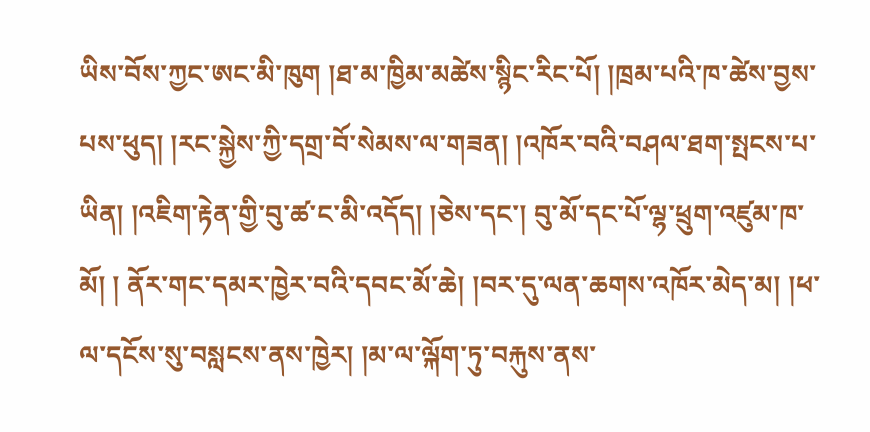ཡིས་བོས་ཀྱང་ཨང་མི་ཁུག །ཐ་མ་ཁྱིམ་མཚེས་སྙིང་རིང་པོ། །ཁྲམ་པའི་ཁ་ཚེས་བྱས་པས་ཕུད། །རང་སྐྱེས་ཀྱི་དགྲ་བོ་སེམས་ལ་གཟན། །འཁོར་བའི་བཤལ་ཐག་སྤངས་པ་ཡིན། །འཇིག་རྟེན་གྱི་བུ་ཚ་ང་མི་འདོད། །ཅེས་དང་། བུ་མོ་དང་པོ་ལྷ་ཕྲུག་འཛུམ་ཁ་མོ། ། ནོར་གང་དམར་ཁྱེར་བའི་དབང་མོ་ཆེ། །བར་དུ་ལན་ཆགས་འཁོར་མེད་མ། །ཕ་ལ་དངོས་སུ་བསླངས་ནས་ཁྱེར། །མ་ལ་ལྐོག་ཏུ་བརྐུས་ནས་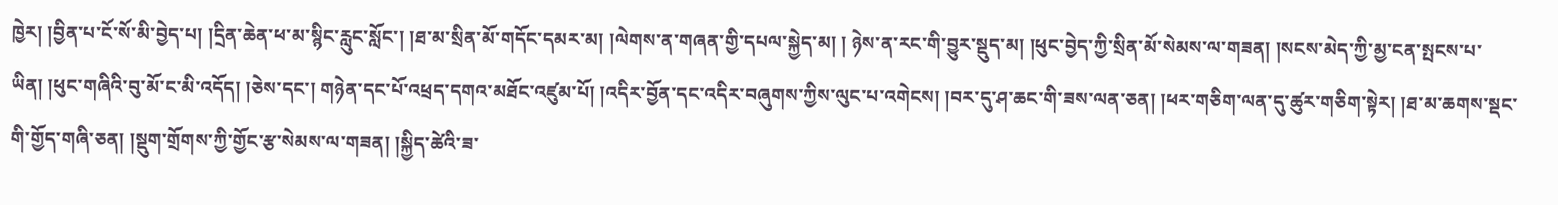ཁྱེར། །བྱིན་པ་ངོ་སོ་མི་བྱེད་པ། །དྲིན་ཆེན་ཕ་མ་སྙིང་རླུང་སློང་། །ཐ་མ་སྲིན་མོ་གདོང་དམར་མ། །ལེགས་ན་གཞན་གྱི་དཔལ་སྐྱེད་མ། ། ཉེས་ན་རང་གི་བྱུར་སྡུད་མ། །ཕུང་བྱེད་ཀྱི་སྲིན་མོ་སེམས་ལ་གཟན། །སངས་མེད་ཀྱི་མྱ་ངན་སྤངས་པ་ཡིན། །ཕུང་གཞིའི་བུ་མོ་ང་མི་འདོད། །ཅེས་དང་། གཉེན་དང་པོ་འཕྲད་དགའ་མཐོང་འཛུམ་པོ། །འདིར་བྱོན་དང་འདིར་བཞུགས་ཀྱིས་ལུང་པ་འགེངས། །བར་དུ་ཤ་ཆང་གི་ཟས་ལན་ཅན། །ཕར་གཅིག་ལན་དུ་ཚུར་གཅིག་སྟེར། །ཐ་མ་ཆགས་སྡང་གི་གྱོད་གཞི་ཅན། །སྡུག་གྲོགས་ཀྱི་གྱོང་རྩ་སེམས་ལ་གཟན། །སྐྱིད་ཚེའི་ཟ་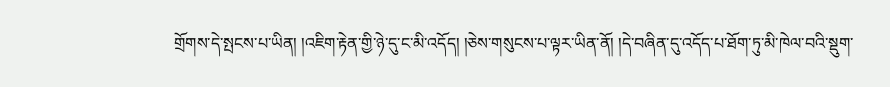གྲོགས་དེ་སྤངས་པ་ཡིན། །འཇིག་རྟེན་གྱི་ཉེ་དུ་ང་མི་འདོད། །ཅེས་གསུངས་པ་ལྟར་ཡིན་ནོ། །དེ་བཞིན་དུ་འདོད་པ་ཐོག་ཏུ་མི་ཁེལ་བའི་སྡུག་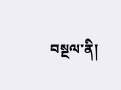བསྔལ་ནི།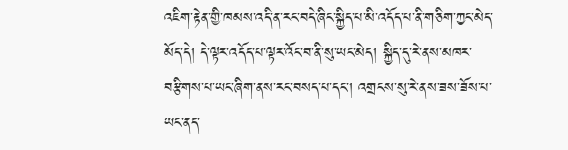འཇིག་རྟེན་གྱི་ཁམས་འདི་ན་རང་བདེ་ཞིང་སྐྱིད་པ་མི་འདོད་པ་ནི་གཅིག་ཀྱང་མེད་མོད་དེ། དེ་ལྟར་འདོད་པ་ལྟར་འོང་བ་ནི་སུ་ཡང་མེད། སྐྱིད་དུ་རེ་ནས་མཁར་བརྩིགས་པ་ཡང་ཞིག་ནས་རང་བསད་པ་དང་། འགྲངས་སུ་རེ་ནས་ཟས་ཟོས་པ་ཡང་ནད་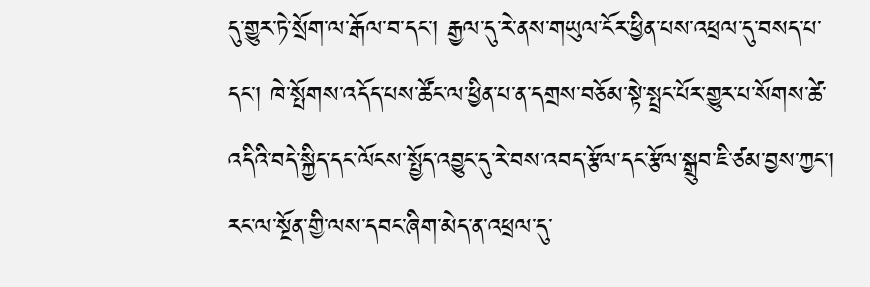དུ་གྱུར་ཏེ་སྲོག་ལ་རྒོལ་བ་དང་། རྒྱལ་དུ་རེ་ནས་གཡུལ་ངོར་ཕྱིན་པས་འཕྲལ་དུ་བསད་པ་དང་། ཁེ་སྤོགས་འདོད་པས་ཚོང་ལ་ཕྱིན་པ་ན་དགྲས་བཅོམ་སྟེ་སྤྲང་པོར་གྱུར་པ་སོགས་ཚེ་འདིའི་བདེ་སྐྱིད་དང་ལོངས་སྤྱོད་འབྱུང་དུ་རེ་བས་འབད་རྩོལ་དང་རྩོལ་སྒྲུབ་ཇི་ཙམ་བྱས་ཀྱང་། རང་ལ་སྔོན་གྱི་ལས་དབང་ཞིག་མེད་ན་འཕྲལ་དུ་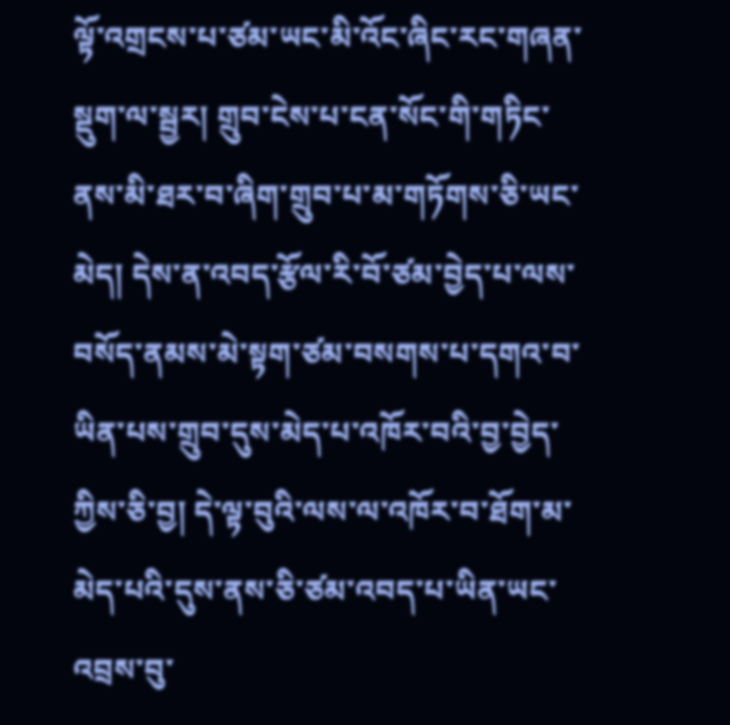ལྟོ་འགྲངས་པ་ཙམ་ཡང་མི་འོང་ཞིང་རང་གཞན་སྡུག་ལ་སྦྱར། གྲུབ་ངེས་པ་ངན་སོང་གི་གཏིང་ནས་མི་ཐར་བ་ཞིག་གྲུབ་པ་མ་གཏོགས་ཅི་ཡང་མེད། དེས་ན་འབད་རྩོལ་རི་བོ་ཙམ་བྱེད་པ་ལས་བསོད་ནམས་མེ་སྟག་ཙམ་བསགས་པ་དགའ་བ་ཡིན་པས་གྲུབ་དུས་མེད་པ་འཁོར་བའི་བྱ་བྱེད་ཀྱིས་ཅི་བྱ། དེ་ལྟ་བུའི་ལས་ལ་འཁོར་བ་ཐོག་མ་མེད་པའི་དུས་ནས་ཅི་ཙམ་འབད་པ་ཡིན་ཡང་འབྲས་བུ་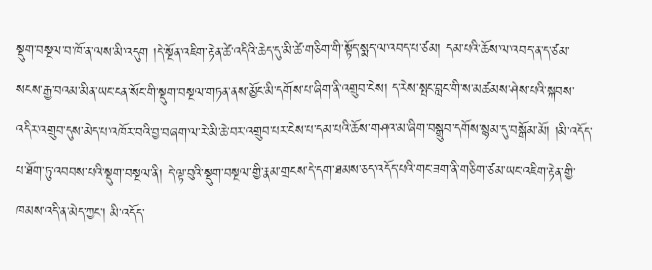སྡུག་བསྔལ་བ་ཁོ་ན་ལས་མི་འདུག །དེ་སྔོན་འཇིག་རྟེན་ཚེ་འདིའི་ཆེད་དུ་མི་ཚེ་གཅིག་གི་སྟོད་སྨད་ལ་འབད་པ་ཙམ། དམ་པའི་ཆོས་ལ་འབད་ན་ད་ཙམ་སངས་རྒྱ་བའམ་མིན་ཡང་ངན་སོང་གི་སྡུག་བསྔལ་གཏན་ནས་མྱོང་མི་དགོས་པ་ཞིག་ནི་འགྲུབ་ངེས། ད་རེས་སྤང་བླང་གི་ས་མཚམས་ཤེས་པའི་སྐབས་འདིར་འགྲུབ་དུས་མེད་པ་འཁོར་བའི་བྱ་བཞག་ལ་རེ་མི་ཆེ་བར་འགྲུབ་པར་ངེས་པ་དམ་པའི་ཆོས་གཤའ་མ་ཞིག་བསྒྲུབ་དགོས་སྙམ་དུ་བསྒོམ་མོ། །མི་འདོད་པ་ཐོག་ཏུ་འབབས་པའི་སྡུག་བསྔལ་ནི། དེ་ལྟ་བུའི་སྡུག་བསྔལ་གྱི་རྣམ་གྲངས་དེ་དག་ཐམས་ཅད་འདོད་པའི་གང་ཟག་ནི་གཅིག་ཙམ་ཡང་འཇིག་རྟེན་གྱི་ཁམས་འདི་ན་མེད་ཀྱང་། མི་འདོད་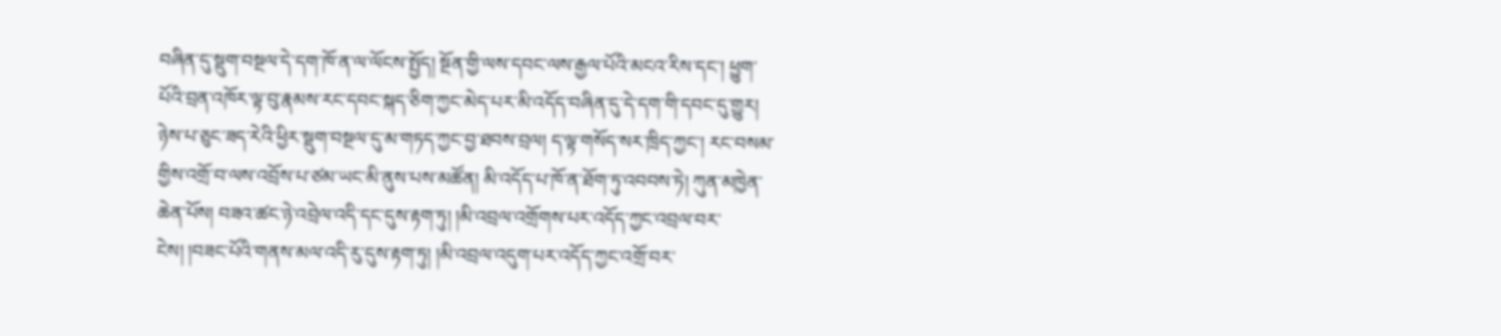བཞིན་དུ་སྡུག་བསྔལ་དེ་དག་ཁོ་ན་ལ་ལོངས་སྤྱོད། སྔོན་གྱི་ལས་དབང་ལས་རྒྱལ་པོའི་མངའ་རིས་དང་། ཕྱུག་པོའི་བྲན་འཁོར་ལྟ་བུ་རྣམས་རང་དབང་སྐད་ཅིག་ཀྱང་མེད་པར་མི་འདོད་བཞིན་དུ་དེ་དག་གི་དབང་དུ་གྱུར། ཉེས་པ་ཅུང་ཟད་རེའི་ཕྱིར་སྡུག་བསྔལ་དུ་མ་གཏད་ཀྱང་བྱ་ཐབས་བྲལ། ད་ལྟ་གསོད་སར་ཁྲིད་ཀྱང་། རང་བསམ་གྱིས་འགྲོ་བ་ལས་འབྲོས་པ་ཙམ་ཡང་མི་ནུས་པས་མཚོན། མི་འདོད་པ་ཁོ་ན་ཐོག་ཏུ་འབབས་ཏེ། ཀུན་མཁྱེན་ཆེན་པོས། བཟའ་ཚང་ཉེ་འབྲེལ་འདི་དང་དུས་རྟག་ཏུ། །མི་འབྲལ་འགྲོགས་པར་འདོད་ཀྱང་འབྲལ་བར་ངེས། །བཟང་པོའི་གནས་མལ་འདི་རུ་དུས་རྟག་ཏུ། །མི་འབྲལ་འདུག་པར་འདོད་ཀྱང་འགྲོ་བར་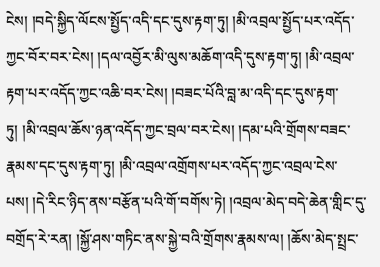ངེས། །བདེ་སྐྱིད་ལོངས་སྤྱོད་འདི་དང་དུས་རྟག་ཏུ། །མི་འབྲལ་སྤྱོད་པར་འདོད་ཀྱང་བོར་བར་ངེས། །དལ་འབྱོར་མི་ལུས་མཆོག་འདི་དུས་རྟག་ཏུ། །མི་འབྲལ་རྟག་པར་འདོད་ཀྱང་འཆི་བར་ངེས། །བཟང་པོའི་བླ་མ་འདི་དང་དུས་རྟག་ཏུ། །མི་འབྲལ་ཆོས་ཉན་འདོད་ཀྱང་བྲལ་བར་ངེས། །དམ་པའི་གྲོགས་བཟང་རྣམས་དང་དུས་རྟག་ཏུ། །མི་འབྲལ་འགྲོགས་པར་འདོད་ཀྱང་འབྲལ་ངེས་པས། །དེ་རིང་ཉིད་ནས་བརྩོན་པའི་གོ་བགོས་ཏེ། །འབྲལ་མེད་བདེ་ཆེན་གླིང་དུ་བགྲོད་རེ་རན། །སྐྱོ་ཤས་གཏིང་ནས་སྐྱེ་བའི་གྲོགས་རྣམས་ལ། །ཆོས་མེད་སྤྲང་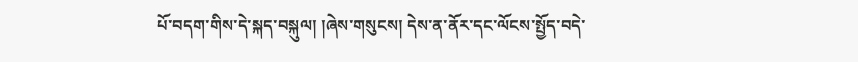པོ་བདག་གིས་དེ་སྐད་བསྐུལ། །ཞེས་གསུངས། དེས་ན་ནོར་དང་ལོངས་སྤྱོད་བདེ་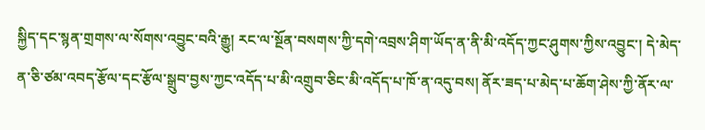སྐྱིད་དང་སྙན་གྲགས་ལ་སོགས་འབྱུང་བའི་རྒྱུ། རང་ལ་སྔོན་བསགས་ཀྱི་དགེ་འབྲས་ཤིག་ཡོད་ན་ནི་མི་འདོད་ཀྱང་ཤུགས་ཀྱིས་འབྱུང་། དེ་མེད་ན་ཅི་ཙམ་འབད་རྩོལ་དང་རྩོལ་སྒྲུབ་བྱས་ཀྱང་འདོད་པ་མི་འགྲུབ་ཅིང་མི་འདོད་པ་ཁོ་ན་འདུ་བས། ནོར་ཟད་པ་མེད་པ་ཆོག་ཤེས་ཀྱི་ནོར་ལ་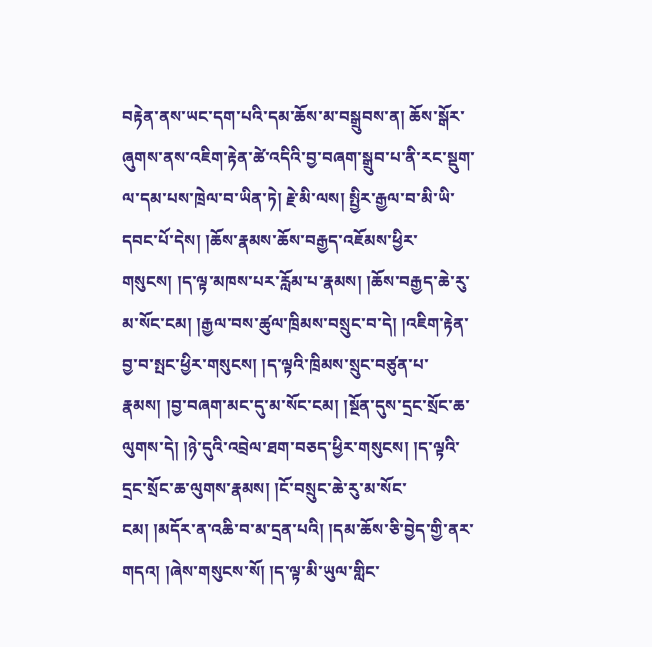བརྟེན་ནས་ཡང་དག་པའི་དམ་ཆོས་མ་བསྒྲུབས་ན། ཆོས་སྒོར་ཞུགས་ནས་འཇིག་རྟེན་ཚེ་འདིའི་བྱ་བཞག་སྒྲུབ་པ་ནི་རང་སྡུག་ལ་དམ་པས་ཁྲེལ་བ་ཡིན་ཏེ། རྗེ་མི་ལས། སྤྱིར་རྒྱལ་བ་མི་ཡི་དབང་པོ་དེས། །ཆོས་རྣམས་ཆོས་བརྒྱད་འཇོམས་ཕྱིར་གསུངས། །ད་ལྟ་མཁས་པར་རློམ་པ་རྣམས། །ཆོས་བརྒྱད་ཆེ་རུ་མ་སོང་ངམ། །རྒྱལ་བས་ཚུལ་ཁྲིམས་བསྲུང་བ་དེ། །འཇིག་རྟེན་བྱ་བ་སྤང་ཕྱིར་གསུངས། །ད་ལྟའི་ཁྲིམས་སྲུང་བཙུན་པ་རྣམས། །བྱ་བཞག་མང་དུ་མ་སོང་ངམ། །སྔོན་དུས་དྲང་སྲོང་ཆ་ལུགས་དེ། །ཉེ་དུའི་འབྲེལ་ཐག་བཅད་ཕྱིར་གསུངས། །ད་ལྟའི་དྲང་སྲོང་ཆ་ལུགས་རྣམས། །ངོ་བསྲུང་ཆེ་རུ་མ་སོང་ངམ། །མདོར་ན་འཆི་བ་མ་དྲན་པའི། །དམ་ཆོས་ཅི་བྱེད་གྱི་ནར་གདའ། །ཞེས་གསུངས་སོ། །ད་ལྟ་མི་ཡུལ་གླིང་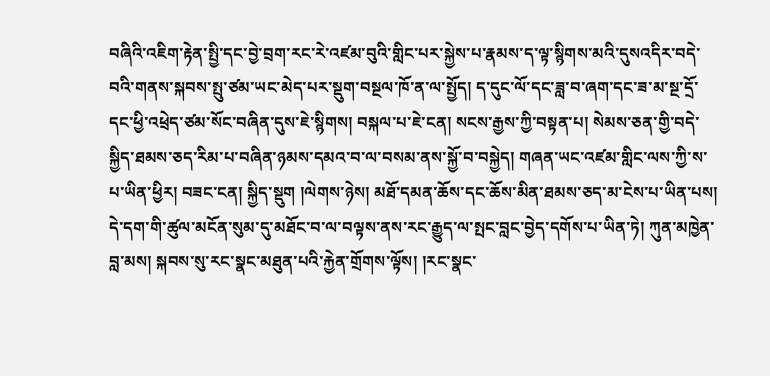བཞིའི་འཇིག་རྟེན་སྤྱི་དང་བྱེ་བྲག་རང་རེ་འཛམ་བུའི་གླིང་པར་སྐྱེས་པ་རྣམས་ད་ལྟ་སྙིགས་མའི་དུསའདིར་བདེ་བའི་གནས་སྐབས་སྤུ་ཙམ་ཡང་མེད་པར་སྡུག་བསྔལ་ཁོ་ན་ལ་སྤྱོད། ད་དུང་ལོ་དང་ཟླ་བ་ཞག་དང་ཟ་མ་སྔ་དྲོ་དང་ཕྱི་འཕྲེད་ཙམ་སོང་བཞིན་དུས་ཇེ་སྙིགས། བསྐལ་པ་ཇེ་ངན། སངས་རྒྱས་ཀྱི་བསྟན་པ། སེམས་ཅན་གྱི་བདེ་སྐྱིད་ཐམས་ཅད་རིམ་པ་བཞིན་ཉམས་དམའ་བ་ལ་བསམ་ནས་སྐྱོ་བ་བསྐྱེད། གཞན་ཡང་འཛམ་གླིང་ལས་ཀྱི་ས་པ་ཡིན་ཕྱིར། བཟང་ངན། སྐྱིད་སྡུག །ལེགས་ཉེས། མཐོ་དམན་ཆོས་དང་ཆོས་མིན་ཐམས་ཅད་མ་ངེས་པ་ཡིན་པས། དེ་དག་གི་ཚུལ་མངོན་སུམ་དུ་མཐོང་བ་ལ་བལྟས་ནས་རང་རྒྱུད་ལ་སྤང་བླང་བྱེད་དགོས་པ་ཡིན་ཏེ། ཀུན་མཁྱེན་བླ་མས། སྐབས་སུ་རང་སྣང་མཐུན་པའི་རྐྱེན་གྲོགས་ལྟོས། །རང་སྣང་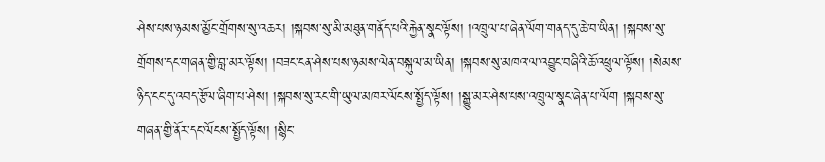ཤེས་པས་ཉམས་མྱོང་གྲོགས་སུ་འཆར། །སྐབས་སུ་མི་མཐུན་གནོད་པའི་རྐྱེན་སྣང་ལྟོས། །འཁྲུལ་པ་ཞེན་ལོག་གནད་དུ་ཆེ་བ་ཡིན། །སྐབས་སུ་གྲོགས་དང་གཞན་གྱི་བླ་མར་ལྟོས། །བཟང་ངན་ཤེས་པས་ཉམས་ལེན་བསྐུལ་མ་ཡིན། །སྐབས་སུ་མཁའ་ལ་འབྱུང་བཞིའི་ཆོ་འཕྲུལ་ལྟོས། །སེམས་ཉིད་ངང་དུ་འབད་རྩོལ་ཞིག་པ་ཤེས། །སྐབས་སུ་རང་གི་ཡུལ་མཁར་ལོངས་སྤྱོད་ལྟོས། །སྒྱུ་མར་ཤེས་པས་འཁྲུལ་སྣང་ཞེན་པ་ལོག །སྐབས་སུ་གཞན་གྱི་ནོར་དང་ལོངས་སྤྱོད་ལྟོས། །སྙིང་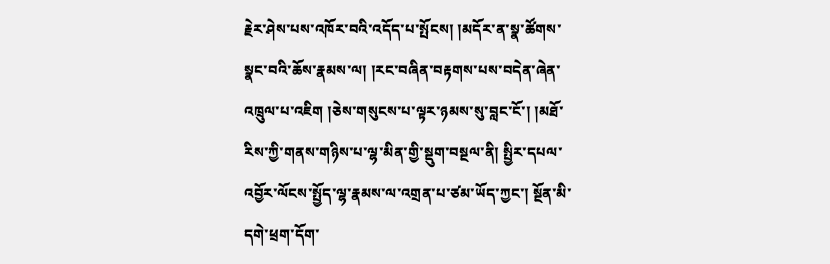རྗེར་ཤེས་པས་འཁོར་བའི་འདོད་པ་སྤོངས། །མདོར་ན་སྣ་ཚོགས་སྣང་བའི་ཆོས་རྣམས་ལ། །རང་བཞིན་བརྟགས་པས་བདེན་ཞེན་འཁྲུལ་པ་འཇིག །ཅེས་གསུངས་པ་ལྟར་ཉམས་སུ་བླང་ངོ་། །མཐོ་རིས་ཀྱི་གནས་གཉིས་པ་ལྷ་མིན་གྱི་སྡུག་བསྔལ་ནི། སྤྱིར་དཔལ་འབྱོར་ལོངས་སྤྱོད་ལྷ་རྣམས་ལ་འགྲན་པ་ཙམ་ཡོད་ཀྱང་། སྔོན་མི་དགེ་ཕྲག་དོག་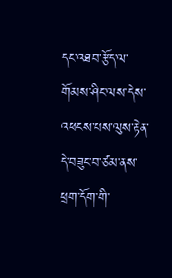དང་འཐབ་རྩོད་ལ་གོམས་ཤིང་ལས་དེས་འཕངས་པས་ལུས་རྟེན་དེ་བཟུང་བ་ཙམ་ནས་ཕྲག་དོག་གི་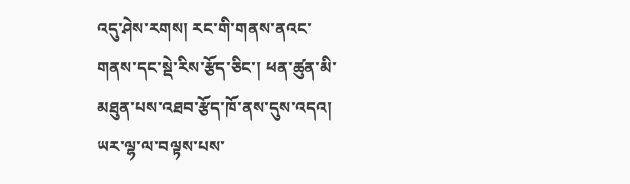འདུ་ཤེས་རགས། རང་གི་གནས་ནའང་གནས་དང་སྡེ་རིས་རྩོད་ཅིང་། ཕན་ཚུན་མི་མཐུན་པས་འཐབ་རྩོད་ཁོ་ནས་དུས་འདའ། ཡར་ལྷ་ལ་བལྟས་པས་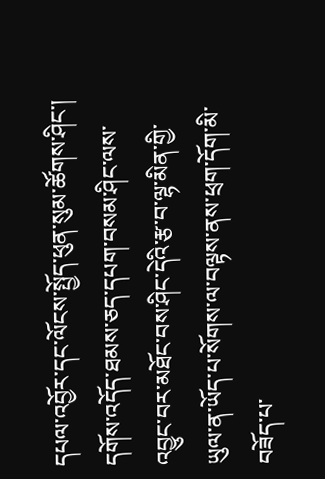དཔལ་འབྱོར་དང་ལོངས་སྤྱོད་ཕུན་སུམ་ཚོགས་ཤིང་། དགོས་འདོད་ཐམས་ཅད་དཔག་བསམ་ཤིང་ལས་འབྱུང་བར་མཐོང་བས་ཤིང་དེའི་རྩ་བ་ལྷ་མིན་གྱི་ཡུལ་ན་ཡོད་པ་སོགས་ལ་བལྟས་ནས་ཕྲག་དོག་མི་བཟོད་པ་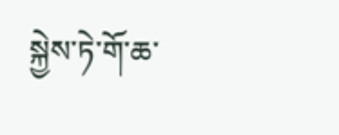སྐྱེས་ཏེ་གོ་ཆ་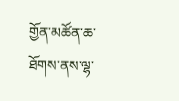གྱོན་མཚོན་ཆ་ཐོགས་ནས་ལྷ་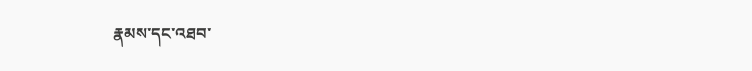རྣམས་དང་འཐབ་